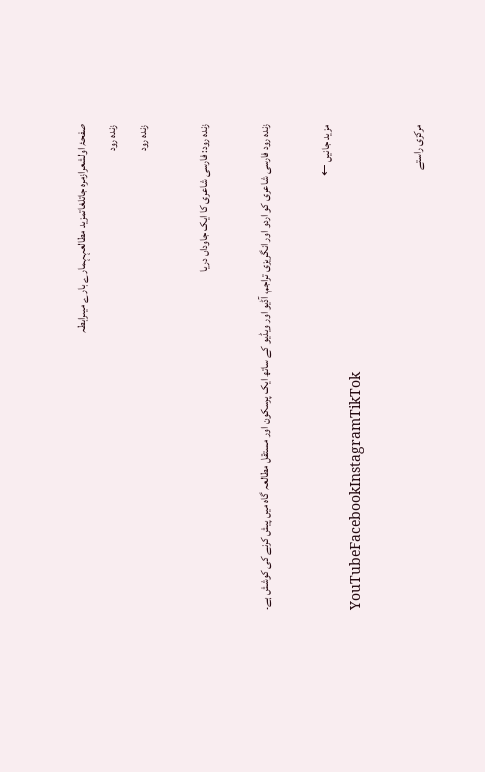صفحۂ اولشعرازمرہ جاتلغاتمزید مطالعہہمارے بارے میںرابطہ
زندہ رود
زندہ رود

زندہ رود: فارسی شاعری کا ایک جاوداں دریا

زندہ رود فارسی شاعری کو اردو اور انگریزی تراجم، آڈیو اور ویڈیو کے ساتھ ایک پرسکون اور مستقل مطالعہ گاہ میں پیش کرنے کی کوشش ہے۔

مزید جانیں ←
YouTubeFacebookInstagramTikTok

مرکزی راستے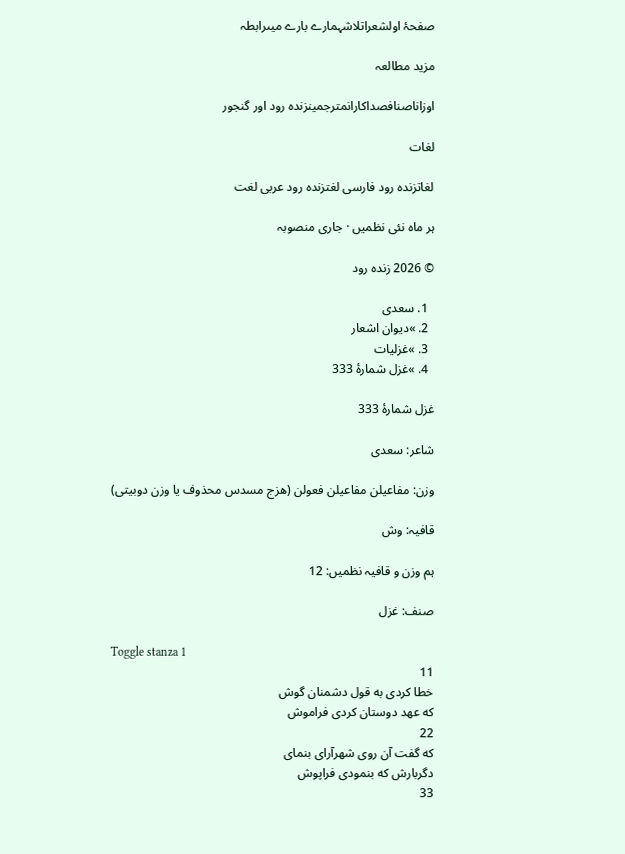صفحۂ اولشعراتلاشہمارے بارے میںرابطہ

مزید مطالعہ

اوزاناصنافصداکارانمترجمینزندہ رود اور گنجور

لغات

لغاتزندہ رود فارسی لغتزندہ رود عربی لغت

ہر ماہ نئی نظمیں · جاری منصوبہ

© 2026 زندہ رود

  1. سعدی
  2. »دیوان اشعار
  3. »غزلیات
  4. »غزل شمارهٔ 333

غزل شمارهٔ 333

شاعر: سعدی

وزن: مفاعیلن مفاعیلن فعولن (هزج مسدس محذوف یا وزن دوبیتی)

قافیہ: وش

ہم وزن و قافیہ نظمیں: 12

صنف: غزل

Toggle stanza 1
11
خطا کردی به قول دشمنان گوش
که عهد دوستان کردی فراموش
22
که گفت آن روی شهرآرای بنمای
دگربارش که بنمودی فراپوش
33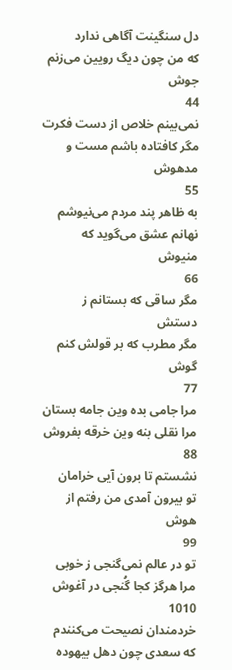دل سنگینت آگاهی ندارد
که من چون دیگ رویین می‌زنم جوش
44
نمی‌بینم خلاص از دست فکرت
مگر کافتاده باشم مست و مدهوش
55
به ظاهر پند مردم می‌نیوشم
نهانم عشق می‌گوید که منیوش
66
مگر ساقی که بستانم ز دستش
مگر مطرب که بر قولش کنم گوش
77
مرا جامی بده وین جامه بستان
مرا نقلی بنه وین خرقه بفروش
88
نشستم تا برون آیی خرامان
تو بیرون آمدی من رفتم از هوش
99
تو در عالم نمی‌گنجی ز خوبی
مرا هرگز کجا گُنجی در آغوش
1010
خردمندان نصیحت می‌کنندم
که سعدی چون دهل بیهوده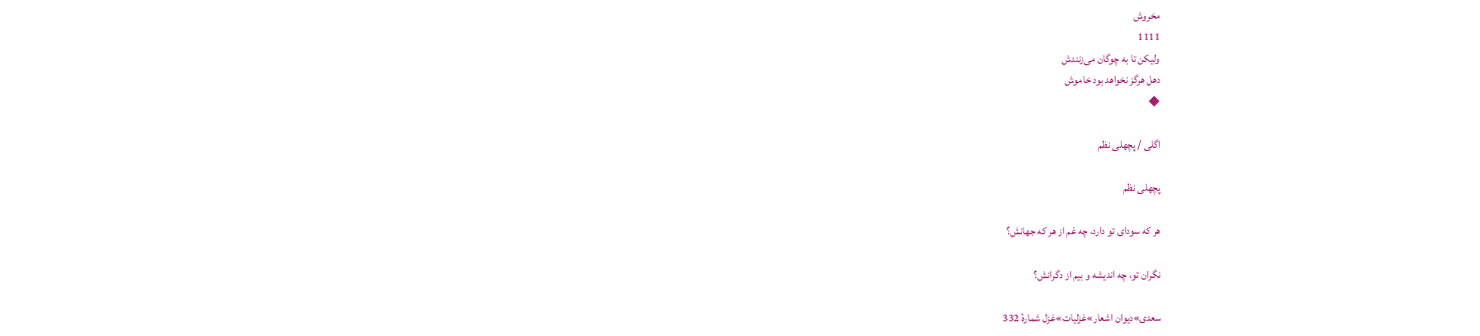مخروش
1111
ولیکن تا به چوگان می‌زنندش
دهل هرگز نخواهد بود خاموش
◆

اگلی / پچھلی نظم

پچھلی نظم

هر که سودای تو دارد، چه غم از هر که جهانش؟

نگران تو، چه اندیشه و بیم از دگرانش؟

سعدی»دیوان اشعار»غزلیات»غزل شمارهٔ 332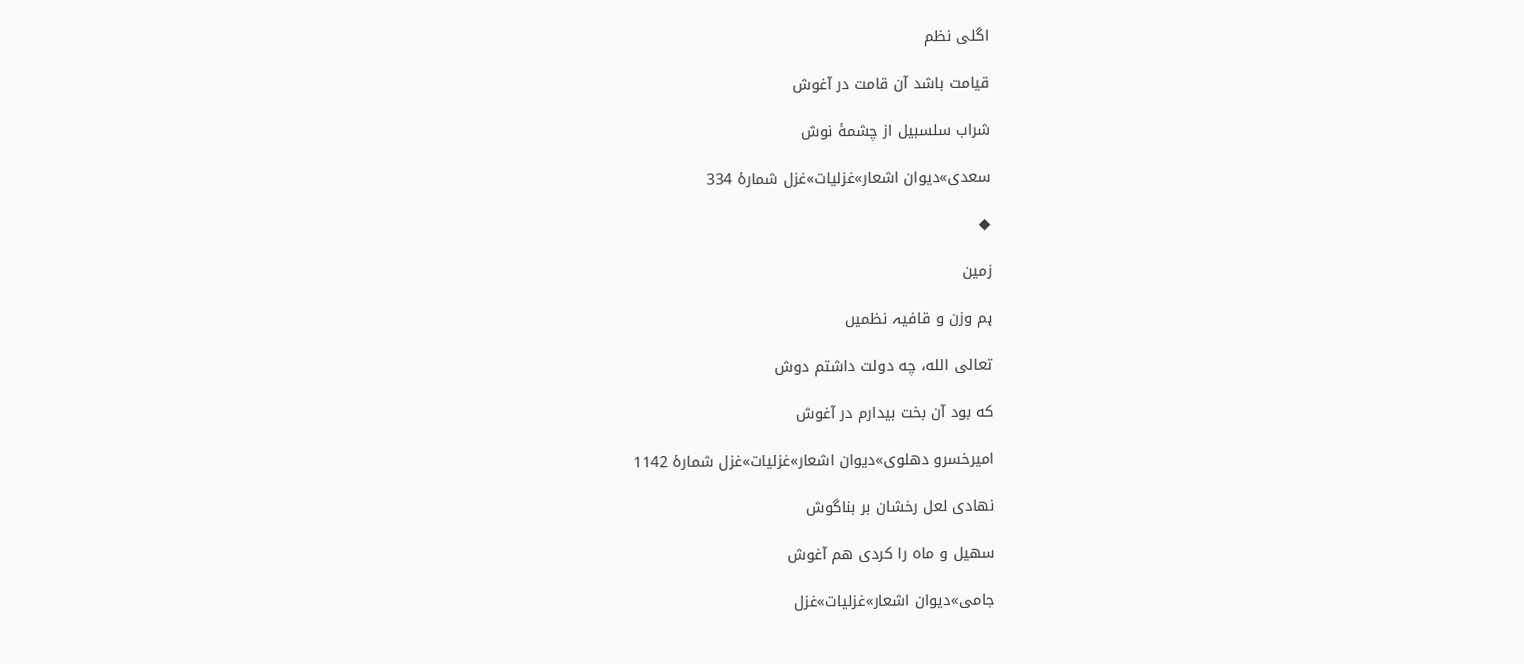اگلی نظم

قیامت باشد آن قامت در آغوش

شراب سلسبیل از چشمهٔ نوش

سعدی»دیوان اشعار»غزلیات»غزل شمارهٔ 334

◆

زمین

ہم وزن و قافیہ نظمیں

تعالی الله، چه دولت داشتم دوش

که بود آن بخت بیدارم در آغوش

امیرخسرو دهلوی»دیوان اشعار»غزلیات»غزل شمارهٔ 1142

نهادی لعل رخشان بر بناگوش

سهیل و ماه را کردی هم آغوش

جامی»دیوان اشعار»غزلیات»غزل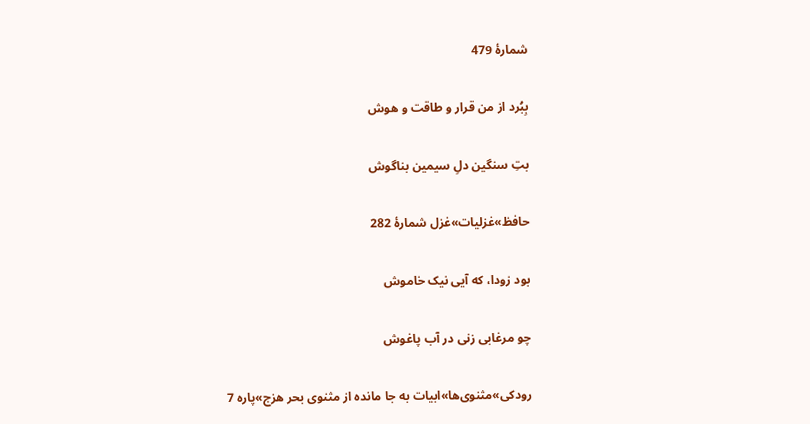شمارهٔ 479

بِبُرد از من قرار و طاقت و هوش

بتِ سنگین دلِ سیمین بناگوش

حافظ»غزلیات»غزل شمارهٔ 282

بود زودا، که آیی نیک خاموش

چو مرغابی زنی در آب پاغوش

رودکی»مثنوی‌ها»ابیات به جا مانده از مثنوی بحر هزج»پاره 7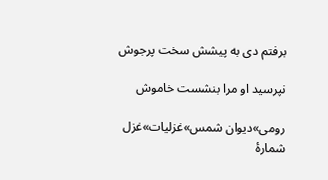برفتم دی به پیشش سخت پرجوش

نپرسید او مرا بنشست خاموش

رومی»دیوان شمس»غزلیات»غزل شمارهٔ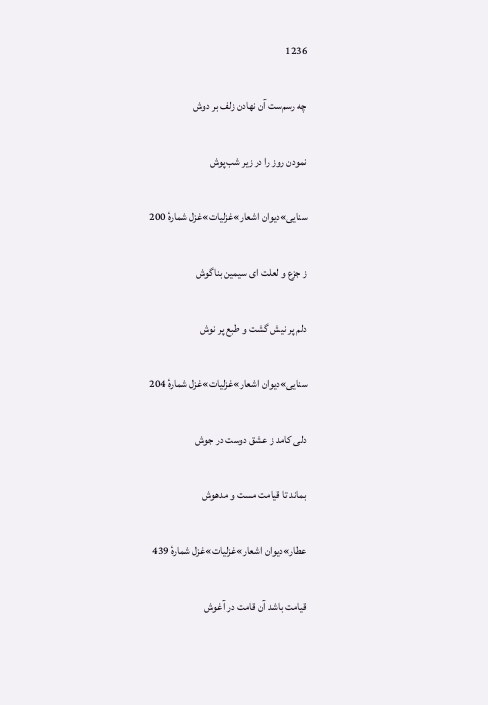1236

چه رسم‌ست آن نهادن زلف بر دوش

نمودن روز را در زیر شب‌پوش

سنایی»دیوان اشعار»غزلیات»غزل شمارهٔ 200

ز جزع و لعلت ای سیمین بناگوش

دلم پر نیش گشت و طبع پر نوش

سنایی»دیوان اشعار»غزلیات»غزل شمارهٔ 204

دلی کامد ز عشق دوست در جوش

بماند تا قیامت مست و مدهوش

عطار»دیوان اشعار»غزلیات»غزل شمارهٔ 439

قیامت باشد آن قامت در آغوش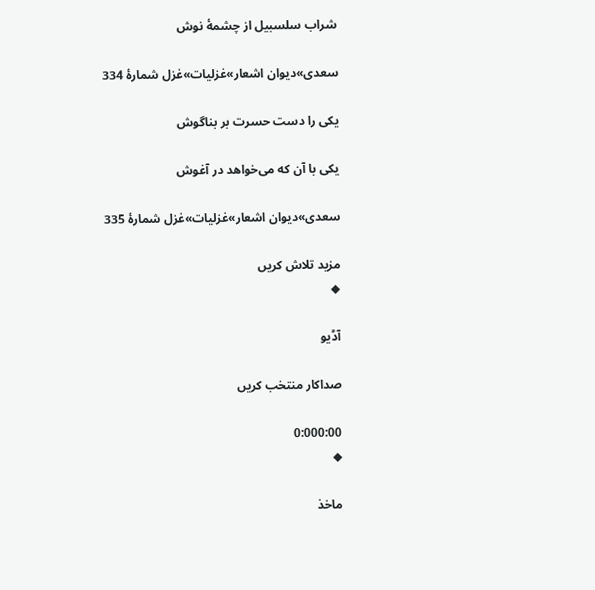شراب سلسبیل از چشمهٔ نوش

سعدی»دیوان اشعار»غزلیات»غزل شمارهٔ 334

یکی را دست حسرت بر بناگوش

یکی با آن که می‌خواهد در آغوش

سعدی»دیوان اشعار»غزلیات»غزل شمارهٔ 335

مزید تلاش کریں
◆

آڈیو

صداکار منتخب کریں

0:000:00
◆

ماخذ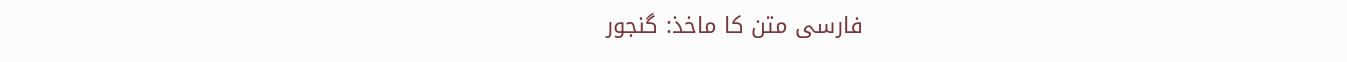فارسی متن کا ماخذ: گنجور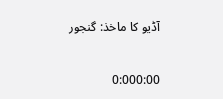آڈیو کا ماخذ: گنجور

0:000:00